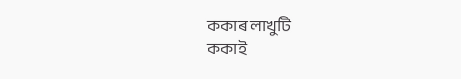ককাৰ লাখুটি
ককাই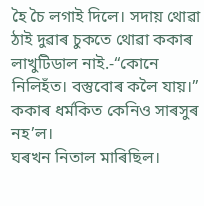হৈ চৈ লগাই দিলে। সদায় থোৱা ঠাই দুৱাৰ চুকতে থোৱা ককাৰ লাখুটিডাল নাই.-“কোনে নিলিহঁত। বস্তুবোৰ কলৈ যায়।” ককাৰ ধৰ্মকিত কেনিও সাৰসুৰ নহ’ল।
ঘৰখন নিতাল মাৰিছিল।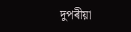দুপৰীয়া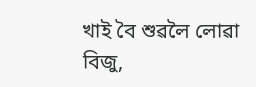খাই বৈ শুৱলৈ লোৱা বিজু,